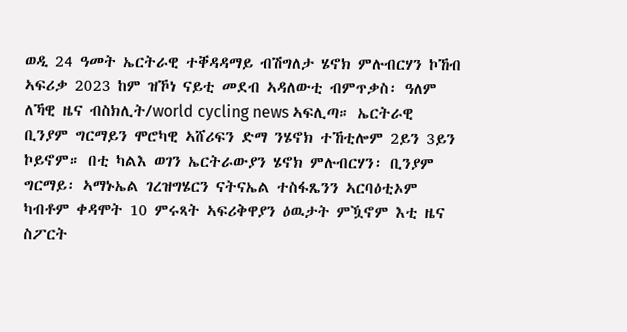ወዲ 24 ዓመት ኤርትራዊ ተቐዳዳማይ ብሽግለታ ሄኖክ ምሉብርሃን ኮኸብ ኣፍሪቃ 2023 ከም ዝኾነ ናይቲ መደብ ኣዳለውቲ ብምጥቃስ፡ ዓለም ለኻዊ ዜና ብስክሊት/world cycling news ኣፍሊጣ። ኤርትራዊ ቢንያም ግርማይን ሞሮካዊ ኣሸሪፍን ድማ ንሄኖክ ተኸቲሎም 2ይን 3ይን ኮይኖም። በቲ ካልእ ወገን ኤርትራውያን ሄኖክ ምሉብርሃን፡ ቢንያም ግርማይ፡ ኣማኑኤል ገረዝግሄርን ናትናኤል ተስፋጼንን ኣርባዕቲኦም ካብቶም ቀዳሞት 10 ምሩጻት ኣፍሪቅዋያን ዕዉታት ምዃኖም እቲ ዜና ስፖርት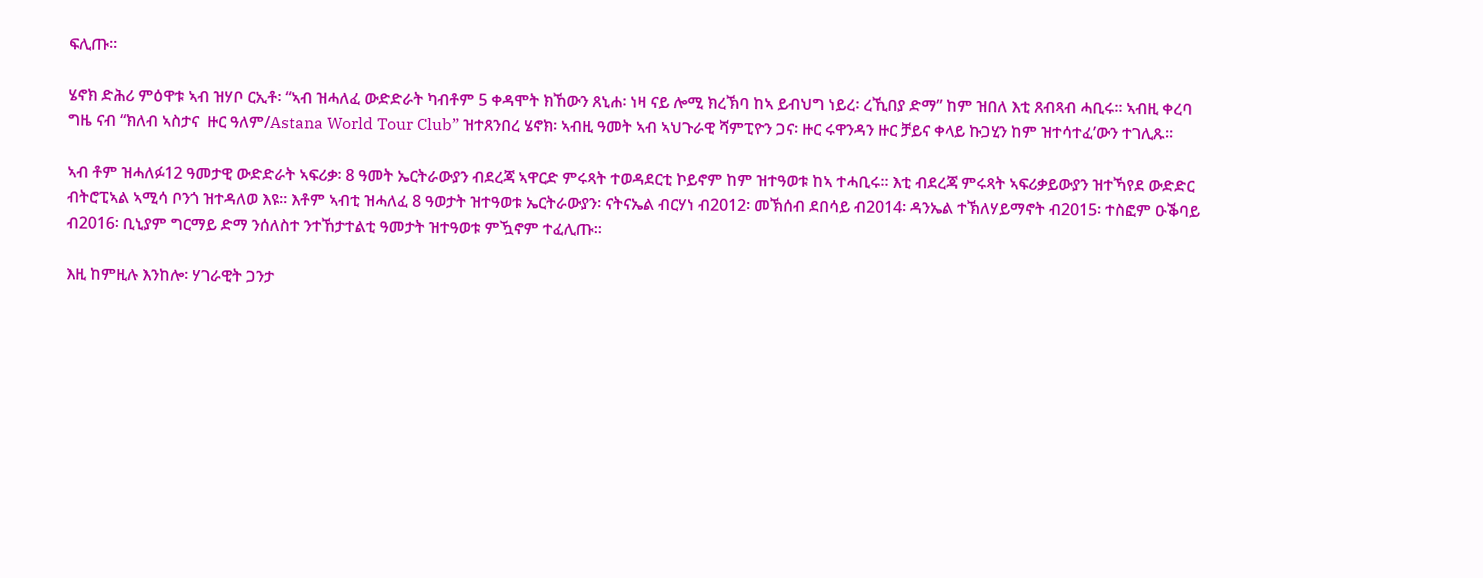ፍሊጡ።

ሄኖክ ድሕሪ ምዕዋቱ ኣብ ዝሃቦ ርኢቶ፡ “ኣብ ዝሓለፈ ውድድራት ካብቶም 5 ቀዳሞት ክኸውን ጸኒሐ፡ ነዛ ናይ ሎሚ ክረኽባ ከኣ ይብህግ ነይረ፡ ረኺበያ ድማ” ከም ዝበለ እቲ ጸብጻብ ሓቢሩ። ኣብዚ ቀረባ ግዜ ናብ “ክለብ ኣስታና  ዙር ዓለም/Astana World Tour Club” ዝተጸንበረ ሄኖክ፡ ኣብዚ ዓመት ኣብ ኣህጉራዊ ሻምፒዮን ጋና፡ ዙር ሩዋንዳን ዙር ቻይና ቀላይ ኩጋሂን ከም ዝተሳተፈ’ውን ተገሊጹ።

ኣብ ቶም ዝሓለፉ12 ዓመታዊ ውድድራት ኣፍሪቃ፡ 8 ዓመት ኤርትራውያን ብደረጃ ኣዋርድ ምሩጻት ተወዳደርቲ ኮይኖም ከም ዝተዓወቱ ከኣ ተሓቢሩ። እቲ ብደረጃ ምሩጻት ኣፍሪቃይውያን ዝተኻየደ ውድድር ብትሮፒኣል ኣሚሳ ቦንጎ ዝተዳለወ እዩ። እቶም ኣብቲ ዝሓለፈ 8 ዓወታት ዝተዓወቱ ኤርትራውያን፡ ናትናኤል ብርሃነ ብ2012፡ መኽሰብ ደበሳይ ብ2014፡ ዳንኤል ተኽለሃይማኖት ብ2015፡ ተስፎም ዑቕባይ ብ2016፡ ቢኒያም ግርማይ ድማ ንሰለስተ ንተኸታተልቲ ዓመታት ዝተዓወቱ ምዃኖም ተፈሊጡ።

እዚ ከምዚሉ እንከሎ፡ ሃገራዊት ጋንታ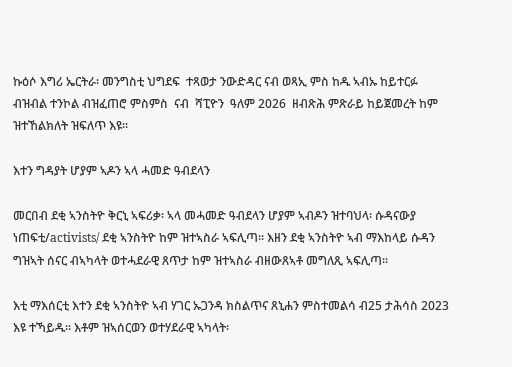ኩዕሶ እግሪ ኤርትራ፡ መንግስቲ ህግደፍ  ተጻወታ ንውድዳር ናብ ወጻኢ ምስ ከዱ ኣብኡ ከይተርፉ ብዝብል ተንኮል ብዝፈጠሮ ምስምስ  ናብ  ሻፒዮን  ዓለም 2026  ዘብጽሕ ምጽራይ ከይጀመረት ከም ዝተኸልክለት ዝፍለጥ እዩ።

እተን ግዳያት ሆያም ኣዶን ኣላ ሓመድ ዓብደላን

መርበብ ደቂ ኣንስትዮ ቅርኒ ኣፍሪቃ፡ ኣላ መሓመድ ዓብደላን ሆያም ኣብዶን ዝተባህላ፡ ሱዳናውያ ነጠፍቲ/activists/ ደቂ ኣንስትዮ ከም ዝተኣስራ ኣፍሊጣ። እዘን ደቂ ኣንስትዮ ኣብ ማእከላይ ሱዳን ግዝኣት ሰናር ብኣካላት ወተሓደራዊ ጸጥታ ከም ዝተኣስራ ብዘውጸኣቶ መግለጺ ኣፍሊጣ።

እቲ ማእሰርቲ እተን ደቂ ኣንስትዮ ኣብ ሃገር ኡጋንዳ ክስልጥና ጸኒሐን ምስተመልሳ ብ25 ታሕሳስ 2023 እዩ ተኻይዱ። እቶም ዝኣሰርወን ወተሃደራዊ ኣካላት፡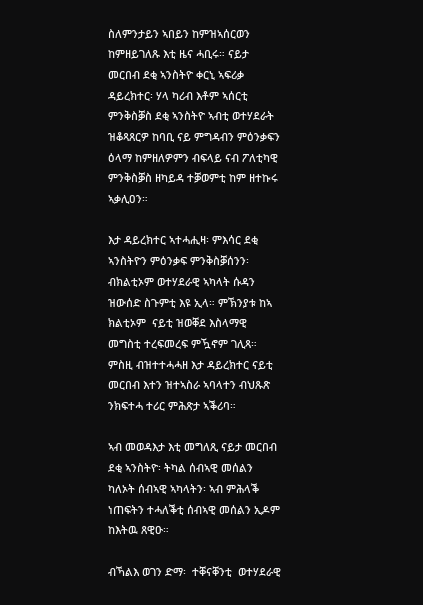ስለምንታይን ኣበይን ከምዝኣሰርወን ከምዘይገለጹ እቲ ዜና ሓቢሩ። ናይታ መርበብ ደቂ ኣንስትዮ ቀርኒ ኣፍሪቃ ዳይረክተር፡ ሃላ ካሪብ እቶም ኣሰርቲ ምንቅስቓስ ደቂ ኣንስትዮ ኣብቲ ወተሃደራት ዝቆጻጸርዎ ከባቢ ናይ ምግዳብን ምዕንቃፍን ዕላማ ከምዘለዎምን ብፍላይ ናብ ፖለቲካዊ ምንቅስቓስ ዘካይዳ ተቓወምቲ ከም ዘተኩሩ ኣቃሊዐን።

እታ ዳይረክተር ኣተሓሒዛ፡ ምእሳር ደቂ ኣንስትዮን ምዕንቃፍ ምንቅስቓሰንን፡ ብክልቲኦም ወተሃደራዊ ኣካላት ሱዳን ዝውሰድ ስጉምቲ እዩ ኢላ። ምኽንያቱ ከኣ ክልቲኦም  ናይቲ ዝወቐደ እስላማዊ መግስቲ ተረፍመረፍ ምዃኖም ገሊጻ። ምስዚ ብዝተተሓሓዘ እታ ዳይረክተር ናይቲ መርበብ እተን ዝተኣስራ ኣባላተን ብህጹጽ ንክፍተሓ ተሪር ምሕጽታ ኣቕሪባ።

ኣብ መወዳእታ እቲ መግለጺ ናይታ መርበብ ደቂ ኣንስትዮ፡ ትካል ሰብኣዊ መሰልን ካለኦት ሰብኣዊ ኣካላትን፡ ኣብ ምሕላቕ ነጠፍትን ተሓለቕቲ ሰብኣዊ መሰልን ኢዶም ከእትዉ ጸዊዑ።

ብኻልእ ወገን ድማ፡  ተቐናቐንቲ  ወተሃደራዊ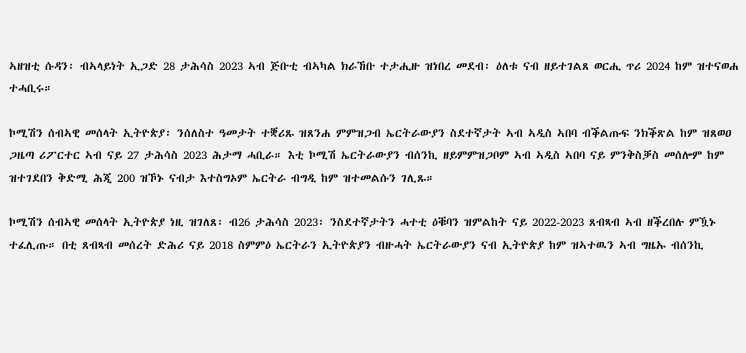ኣዘዝቲ ሱዳን፡ ብኣላይነት ኢጋድ 28 ታሕሳስ 2023 ኣብ ጅቡቲ ብኣካል ክራኸቡ ተታሒዙ ዝነበረ መደብ፡ ዕለቱ ናብ ዘይተገልጸ ወርሒ ጥሪ 2024 ከም ዝተናወሐ ተሓቢሩ።

ኮሚሽን ሰብኣዊ መሰላት ኢትዮጵያ፡ ንሰለስተ ዓመታት ተቛሪጹ ዝጸንሐ ምምዝጋብ ኤርትራውያን ስደተኛታት ኣብ ኣዲስ ኣበባ ብቕልጡፍ ንክቕጽል ከም ዝጸወዐ ጋዜጣ ሪፖርተር ኣብ ናይ 27 ታሕሳስ 2023 ሕታማ ሓቢራ። እቲ ኮሚሽ ኤርትራውያን ብሰንኪ ዘይምምዝጋቦም ኣብ ኣዲስ ኣበባ ናይ ምንቅስቓስ መሰሎም ከም ዝተገደበን ቅድሚ ሕጂ 200 ዝኾኑ ናብታ እተስግኦም ኤርትራ ብግዲ ከም ዝተመልሱን ገሊጹ።

ኮሚሽን ሰብኣዊ መሰላት ኢትዮጵያ ነዚ ዝገለጸ፡ ብ26 ታሕሳስ 2023፡ ንስደተኛታትን ሓተቲ ዕቑባን ዝምልከት ናይ 2022-2023 ጸብጻብ ኣብ ዘቕረበሉ ምዃኑ ተፈሊጡ። በቲ ጸብጻብ መሰረት ድሕሪ ናይ 2018 ስምምዕ ኤርትራን ኢትዮጵያን ብዙሓት ኤርትራውያን ናብ ኢትዮጵያ ከም ዝኣተዉን ኣብ ግዜኡ ብሰንኪ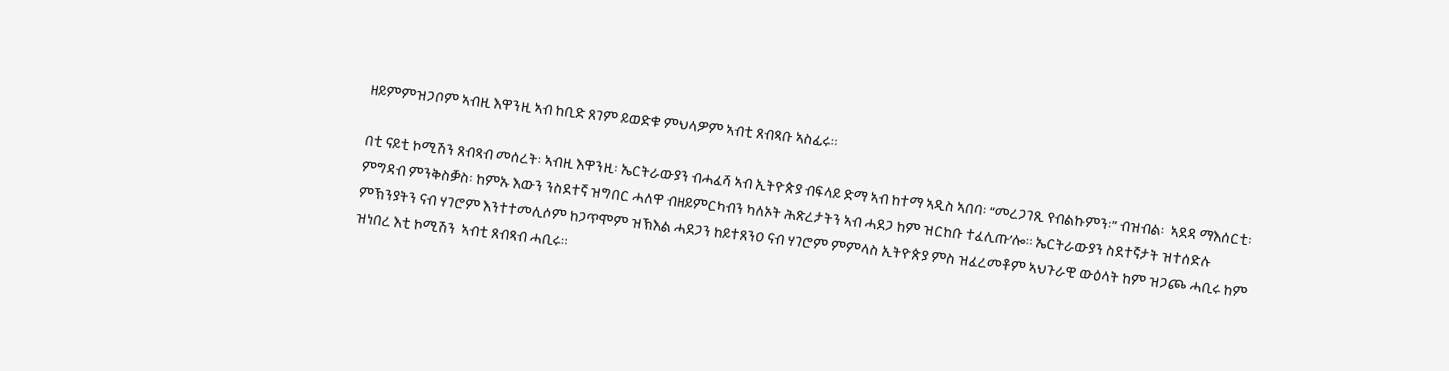ዘይምምዝጋቦም ኣብዚ እዋንዚ ኣብ ከቢድ ጸገም ይወድቁ ምህላዎም ኣብቲ ጸብጻቡ ኣስፊሩ።

በቲ ናይቲ ኮሚሽን ጸብጻብ መሰረት፡ ኣብዚ እዋንዚ፡ ኤርትራውያን ብሓፈሻ ኣብ ኢትዮጵያ ብፍላይ ድማ ኣብ ከተማ ኣዲስ ኣበባ፡ “መረጋገጺ የብልኩምን፡” ብዝብል፡  ኣደዳ ማእሰርቲ፡ ምግዳብ ምንቅስቓስ፡ ከምኡ እውን ንስደተኛ ዝግበር ሓለዋ ብዘይምርካብን ካለኦት ሕጽረታትን ኣብ ሓደጋ ከም ዝርከቡ ተፈሊጡ’ሎ። ኤርትራውያን ስደተኛታት ዝተሰድሉ ምኽንያትን ናብ ሃገሮም እንተተመሊሶም ከጋጥሞም ዝኽእል ሓደጋን ከይተጸንዐ ናብ ሃገሮም ምምላስ ኢትዮጵያ ምስ ዝፈረመቶም ኣህጉራዊ ውዕላት ከም ዝጋጮ ሓቢሩ ከም ዝነበረ እቲ ኮሚሽን  ኣብቲ ጸብጻብ ሓቢሩ።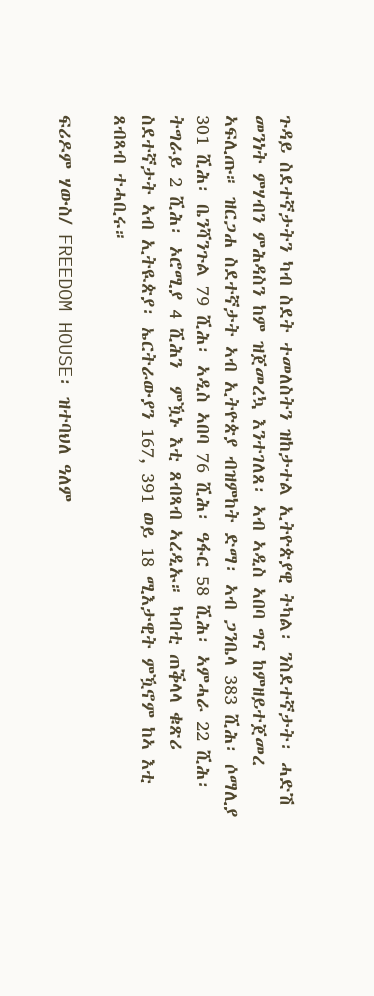ጉዳይ ስደተኛታትን ካብ ስደት ተመለስትን ዝከታተል ኢትዮጵያዊ ትካል፡ ንስደተኛታት፡ ሓድሽ መንነት ምሃብን ምሕዳስን ከም ዝጀመረኳ እንተገለጸ፡ ኣብ ኣዲስ ኣበባ ግና ከምዘይተጀመረ  ኣፍሊጡ። ዝርጋሐ ስደተኛታት ኣብ ኢትዮጵያ ብዝምከት ድማ፡ ኣብ ጋንቤላ 383 ሺሕ፡ ሶማሊያ 301 ሺሕ፡ ቤንሻንጉል 79 ሺሕ፡ ኣዲስ ኣበባ 76 ሺሕ፡ ዓፋር 58 ሺሕ፡ ኣምሓራ 22 ሺሕ፡ ትግራይ 2 ሺሕ፡ ኦሮሚያ 4 ሺሕን  ምዃኑ እቲ ጸብጻብ ኣረዲኡ። ካብቲ ጠቕላላ ቁጽሪ ስደተኛታት ኣብ ኢትዪጵያ፡ ኤርትራውያን 167, 391 ወይ 18 ሚእታዊት ምዃኖም ከኣ እቲ ጸብጻብ ተሓቢሩ።

ፍሪዶም ሃውስ/ FREEDOM HOUSE፡ ዝተባህለ ዓለም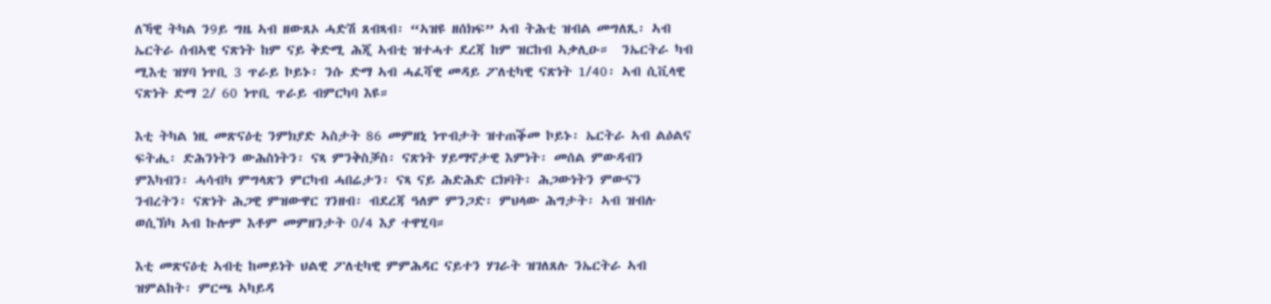ለኻዊ ትካል ን9ይ ግዜ ኣብ ዘውጸኦ ሓድሽ ጸብጻብ፡ “ኣዝዩ ዘሰክፍ” ኣብ ትሕቲ ዝብል መግለጺ፡ ኣብ ኤርትራ ሰብኣዊ ናጽነት ከም ናይ ቅድሚ ሕጂ ኣብቲ ዝተሓተ ደረጃ ከም ዝርከብ ኣቃሊዑ።  ንኤርትራ ካብ ሚእቲ ዝሃባ ነጥቢ 3 ጥራይ ኮይኑ፡ ንሱ ድማ ኣብ ሓፈሻዊ መዳይ ፖለቲካዊ ናጽነት 1/40፡ ኣብ ሲቪላዊ ናጽነት ድማ 2/ 60 ነጥቢ ጥራይ ብምርካባ እዩ።

እቲ ትካል ነዚ መጽናዕቲ ንምክያድ ኣስታት 86 መምዘኒ ነጥብታት ዝተጠቕመ ኮይኑ፡ ኤርትራ ኣብ ልዕልና ፍትሒ፡ ድሕንነትን ውሕስነትን፡ ናጻ ምንቅስቓስ፡ ናጽነት ሃይማኖታዊ እምነት፡ መሰል ምውዳብን ምእካብን፡ ሓሳብካ ምግላጽን ምርካብ ሓበሬታን፡ ናጻ ናይ ሕድሕድ ርክባት፡ ሕጋውነትን ምውናን ንብረትን፡ ናጽነት ሕጋዊ ምዝውዋር ገንዘብ፡ ብደረጃ ዓለም ምንጋድ፡ ምህላው ሕግታት፡ ኣብ ዝብሉ ወሲኽካ ኣብ ኩሎም እቶም መምዘንታት 0/4 እያ ተዋሂባ።

እቲ መጽናዕቲ ኣብቲ ከመይነት ህልዊ ፖለቲካዊ ምምሕዳር ናይተን ሃገራት ዝገለጸሉ ንኤርትራ ኣብ ዝምልከት፡ ምርጫ ኣካይዳ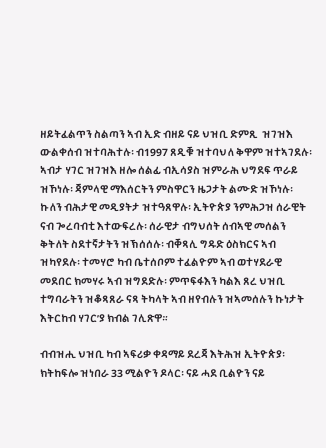ዘይትፈልጥን ስልጣን ኣብ ኢድ ብዘይ ናይ ህዝቢ ድምጺ  ዝገዝእ ውልቀሰብ ዝተባሕተሉ፡ ብ1997 ጸዲቑ ዝተባህለ ቅዋም ዝተኣገደሉ፡ ኣብታ ሃገር ዝገዝእ ዘሎ ሰልፊ ብኢሳያስ ዝምራሕ ህግደፍ ጥራይ ዝኾነሉ፡ ጃምላዊ ማእሰርትን ምስዋርን ዜጋታት ልሙድ ዝኾነሉ፡ ኩለን ብሕታዊ መዲያትታ ዝተዓጸዋሉ፡ ኢትዮጵያ ንምሕጋዝ ሰራዊት ናብ ጐረባብቲ እተውፍረሉ፡ ሰራዊታ ብግህሰት ሰብኣዊ መሰልን ቅትለት ስደተኛታትን ዝኽሰሰሉ፡ ብቐጻሊ ግዱድ ዕስክርና ኣብ ዝካየደሉ፡ ተመሃሮ ካብ ቤተሰቦም ተፈልዮም ኣብ ወተሃደራዊ መደበር ክመሃሩ ኣብ ዝግደድሉ፡ ምጥፍፋእን ካልእ ጸረ ህዝቢ ተግባራትን ዝቆጻጸራ ናጻ ትካላት ኣብ ዘየብሉን ዝኣመሰሉን ኩነታት እትርከብ ሃገር’ያ ክብል ገሊጽዋ።

ብብዝሒ ህዝቢ ካብ ኣፍሪቃ ቀዳማይ ደረጃ እትሕዝ ኢትዮጵያ፡ ክትከፍሎ ዝነበራ 33 ሚልዮን ዶላር፡ ናይ ሓደ ቢልዮን ናይ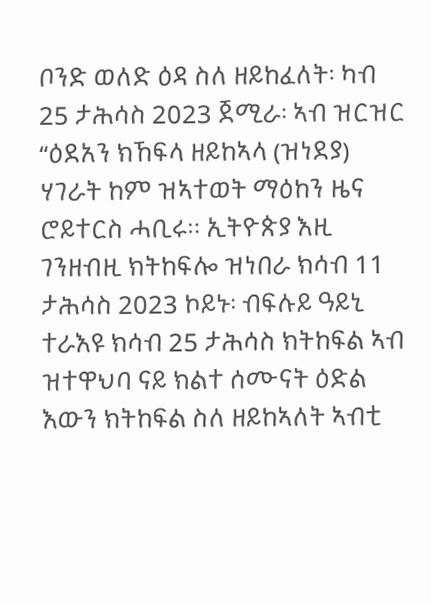ቦንድ ወለድ ዕዳ ስለ ዘይከፈለት፡ ካብ 25 ታሕሳስ 2023 ጀሚራ፡ ኣብ ዝርዝር “ዕደአን ክኸፍላ ዘይከኣላ (ዝነደያ) ሃገራት ከም ዝኣተወት ማዕከን ዜና ሮይተርስ ሓቢሩ። ኢትዮጵያ እዚ ገንዘብዚ ክትከፍሎ ዝነበራ ክሳብ 11 ታሕሳስ 2023 ኮይኑ፡ ብፍሉይ ዓይኒ ተራእዩ ክሳብ 25 ታሕሳስ ክትከፍል ኣብ ዝተዋህባ ናይ ክልተ ሰሙናት ዕድል እውን ክትከፍል ስለ ዘይከኣለት ኣብቲ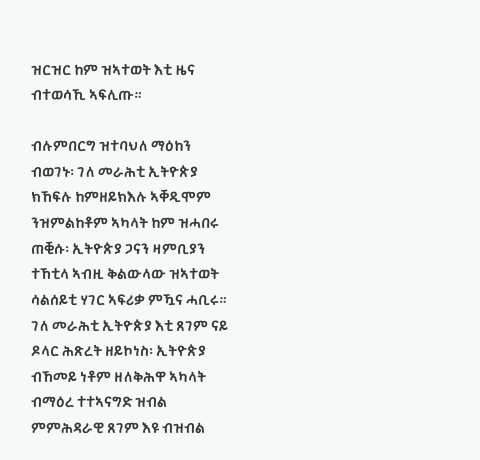ዝርዝር ከም ዝኣተወት እቲ ዜና ብተወሳኺ ኣፍሊጡ።

ብሉምበርግ ዝተባህለ ማዕከን ብወገኑ፡ ገለ መራሕቲ ኢትዮጵያ ክኸፍሉ ከምዘይክእሉ ኣቐዲሞም ንዝምልከቶም ኣካላት ከም ዝሓበሩ ጠቒሱ፡ ኢትዮጵያ ጋናን ዛምቢያን ተኸቲላ ኣብዚ ቅልውላው ዝኣተወት ሳልሰይቲ ሃገር ኣፍሪቃ ምዃና ሓቢሩ። ገለ መራሕቲ ኢትዮጵያ እቲ ጸገም ናይ ዶላር ሕጽረት ዘይኮነስ፡ ኢትዮጵያ ብኸመይ ነቶም ዘለቅሕዋ ኣካላት ብማዕረ ተተኣናግድ ዝብል ምምሕዳራዊ ጸገም እዩ ብዝብል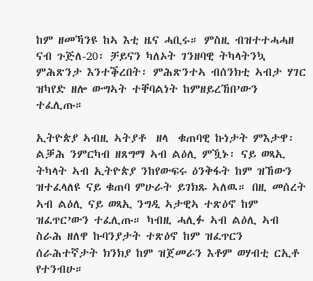ከም ዘመኻንዩ ከኣ እቲ ዜና ሓቢሩ። ምስዚ ብዝተተሓሓዘ ናብ ጉጅለ-20፡ ቻይናን ካለኦት ገንዘባዊ ትካላትንኳ ምሕጽንታ እንተቕረበት፡ ምሕጽንተኣ ብሰንክቲ ኣብታ ሃገር ዝካየድ ዘሎ ውግኣት ተቐባልነት ከምዘይረኸበ’ውን ተፈሊጡ።

ኢትዮጵያ ኣብዚ ኣትያቶ  ዘላ  ቁጠባዊ ኩነታት ምእታዋ፡ ልቓሕ ንምርካብ ዘጸግማ ኣብ ልዕሊ ምዃኑ፡ ናይ ወጻኢ ትካላት ኣብ ኢትዮጵያ ንከየውፍሩ ዕንቅፋት ከም ዝኸውን ዝተፈላለዩ ናይ ቁጠባ ምሁራት ይገክጹ ኣለዉ። በዚ መሰረት ኣብ ልዕሊ ናይ ወጻኢ ንግዲ ኣታዊኣ ተጽዕኖ ከም ዝፈጥር’ውን ተፈሊጡ። ካብዚ ሓሊፉ ኣብ ልዕሊ ኣብ ስራሕ ዘለዋ ኩባንያታት ተጽዕኖ ከም ዝፈጥርን ሰራሕተኛታት ክንክያ ከም ዝጀመራን እቶም ወሃብቲ ርኢቶ የተንብሁ።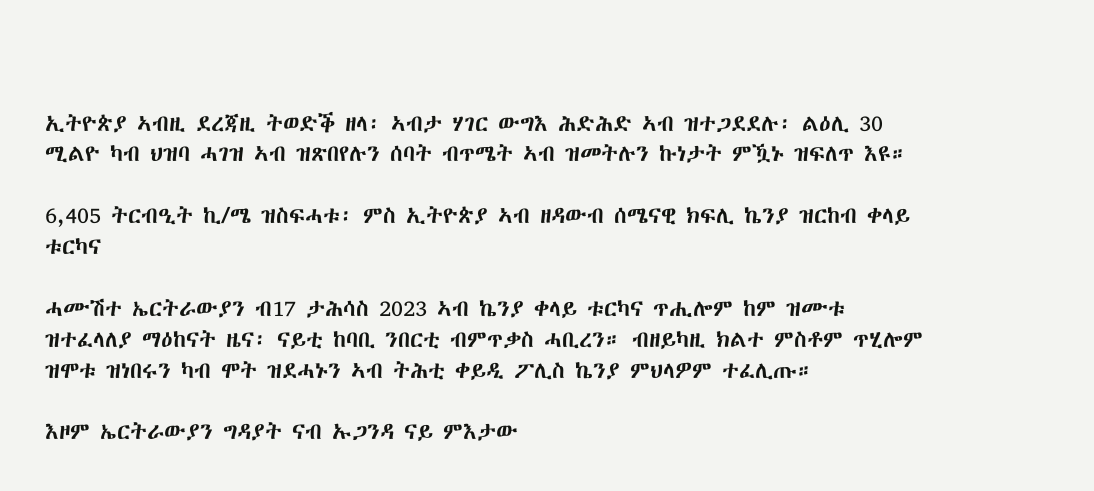ኢትዮጵያ ኣብዚ ደረጃዚ ትወድቕ ዘላ፡ ኣብታ ሃገር ውግእ ሕድሕድ ኣብ ዝተጋደደሉ፡ ልዕሊ 30 ሚልዮ ካብ ህዝባ ሓገዝ ኣብ ዝጽበየሉን ሰባት ብጥሜት ኣብ ዝመትሉን ኩነታት ምዃኑ ዝፍለጥ እዩ።

6,405 ትርብዒት ኪ/ሜ ዝስፍሓቱ፡ ምስ ኢትዮጵያ ኣብ ዘዳውብ ሰሜናዊ ክፍሊ ኬንያ ዝርከብ ቀላይ ቱርካና

ሓሙሽተ ኤርትራውያን ብ17 ታሕሳስ 2023 ኣብ ኬንያ ቀላይ ቱርካና ጥሒሎም ከም ዝሙቱ ዝተፈላለያ ማዕከናት ዜና፡ ናይቲ ከባቢ ንበርቲ ብምጥቃስ ሓቢረን። ብዘይካዚ ክልተ ምስቶም ጥሂሎም ዝሞቱ ዝነበሩን ካብ ሞት ዝደሓኑን ኣብ ትሕቲ ቀይዲ ፖሊስ ኬንያ ምህላዎም ተፈሊጡ።

እዞም ኤርትራውያን ግዳያት ናብ ኡጋንዳ ናይ ምእታው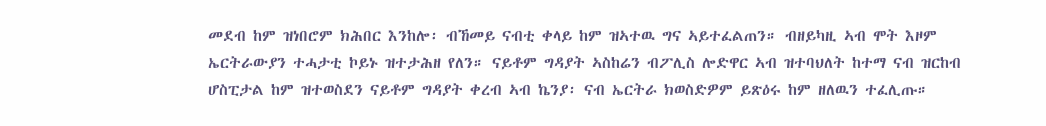መደብ ከም ዝነበሮም ክሕበር እንከሎ፡ ብኸመይ ናብቲ ቀላይ ከም ዝኣተዉ ግና ኣይተፈልጠን። ብዘይካዚ ኣብ ሞት እዞም ኤርትራውያን ተሓታቲ ኮይኑ ዝተታሕዘ የለን። ናይቶም ግዳያት ኣስከሬን ብፖሊስ ሎድዋር ኣብ ዝተባህለት ከተማ ናብ ዝርከብ  ሆስፒታል ከም ዝተወስደን ናይቶም ግዳያት ቀረብ ኣብ ኬንያ፡ ናብ ኤርትራ ክወስድዎም ይጽዕሩ ከም ዘለዉን ተፈሊጡ።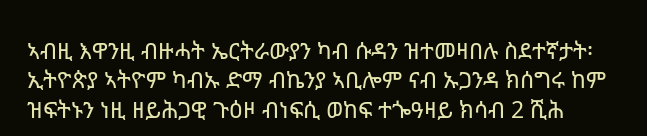ኣብዚ እዋንዚ ብዙሓት ኤርትራውያን ካብ ሱዳን ዝተመዛበሉ ስደተኛታት፡ ኢትዮጵያ ኣትዮም ካብኡ ድማ ብኬንያ ኣቢሎም ናብ ኡጋንዳ ክሰግሩ ከም ዝፍትኑን ነዚ ዘይሕጋዊ ጉዕዞ ብነፍሲ ወከፍ ተጐዓዛይ ክሳብ 2 ሺሕ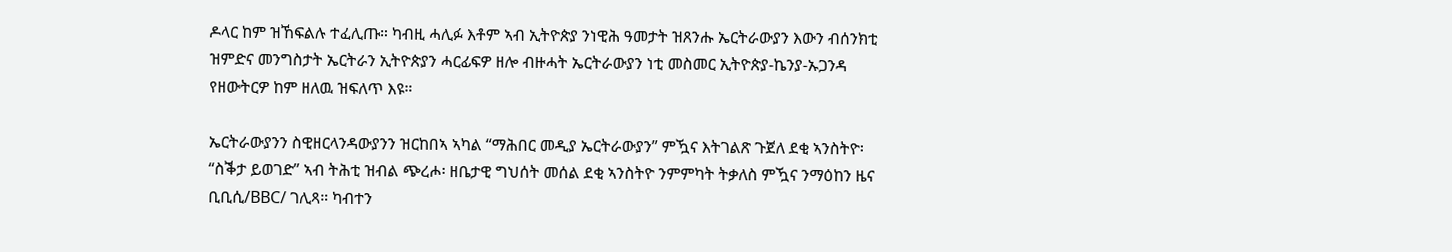ዶላር ከም ዝኸፍልሉ ተፈሊጡ። ካብዚ ሓሊፉ እቶም ኣብ ኢትዮጵያ ንነዊሕ ዓመታት ዝጸንሑ ኤርትራውያን እውን ብሰንክቲ ዝምድና መንግስታት ኤርትራን ኢትዮጵያን ሓርፊፍዎ ዘሎ ብዙሓት ኤርትራውያን ነቲ መስመር ኢትዮጵያ-ኬንያ-ኡጋንዳ የዘውትርዎ ከም ዘለዉ ዝፍለጥ እዩ።

ኤርትራውያንን ስዊዘርላንዳውያንን ዝርከበኣ ኣካል “ማሕበር መዲያ ኤርትራውያን” ምዃና እትገልጽ ጉጀለ ደቂ ኣንስትዮ፡ “ስቕታ ይወገድ” ኣብ ትሕቲ ዝብል ጭረሖ፡ ዘቤታዊ ግህሰት መሰል ደቂ ኣንስትዮ ንምምካት ትቃለስ ምዃና ንማዕከን ዜና ቢቢሲ/BBC/ ገሊጻ። ካብተን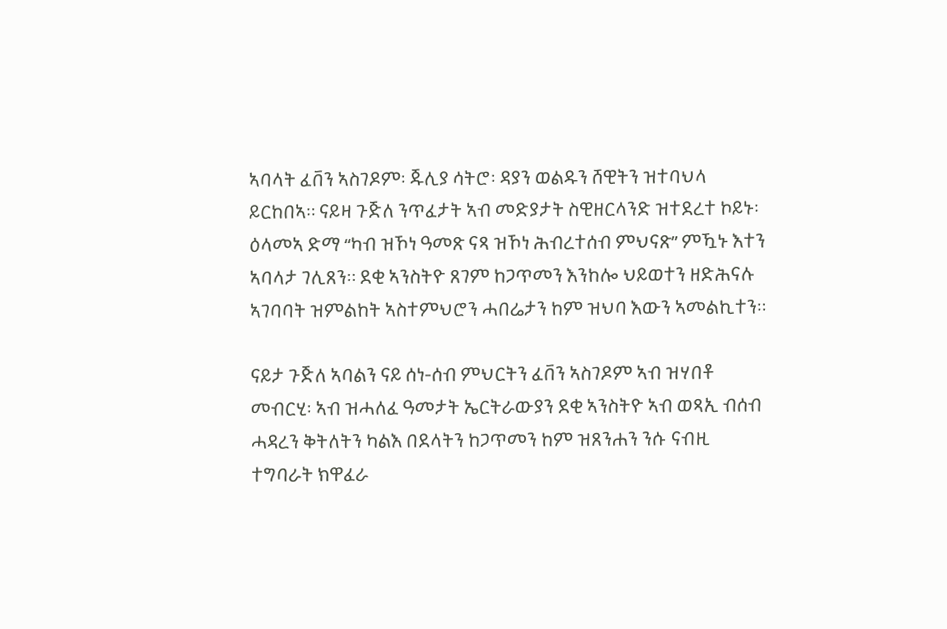ኣባላት ፈቨን ኣስገዶም፡ ጁሊያ ሳትሮ፡ ዳያን ወልዱን ሸዊትን ዝተባህላ ይርከበኣ። ናይዛ ጉጅለ ንጥፈታት ኣብ መድያታት ስዊዘርላንድ ዝተደረተ ኮይኑ፡ ዕላመኣ ድማ “ካብ ዝኾነ ዓመጽ ናጻ ዝኾነ ሕብረተሰብ ምህናጽ” ምዃኑ እተን ኣባላታ ገሊጸን። ደቂ ኣንስትዮ ጸገም ከጋጥመን እንከሎ ህይወተን ዘድሕናሉ ኣገባባት ዝምልከት ኣስተምህሮን ሓበሬታን ከም ዝህባ እውን ኣመልኪተን።

ናይታ ጉጅለ ኣባልን ናይ ሰነ-ሰብ ምህርትን ፈቨን ኣስገዶም ኣብ ዝሃበቶ መብርሂ፡ ኣብ ዝሓለፈ ዓመታት ኤርትራውያን ደቂ ኣንስትዮ ኣብ ወጻኢ ብሰብ ሓዳረን ቅትለትን ካልእ በደላትን ከጋጥመን ከም ዝጸንሐን ንሱ ናብዚ ተግባራት ክዋፈራ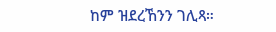ከም ዝደረኸንን ገሊጻ።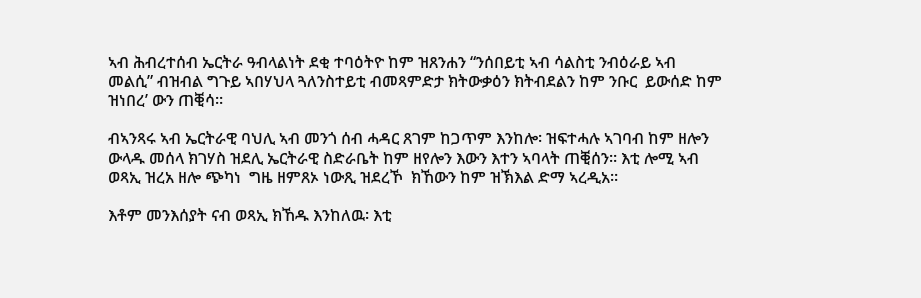ኣብ ሕብረተሰብ ኤርትራ ዓብላልነት ደቂ ተባዕትዮ ከም ዝጸንሐን “ንሰበይቲ ኣብ ሳልስቲ ንብዕራይ ኣብ መልሲ” ብዝብል ግጉይ ኣበሃህላ ጓለንስተይቲ ብመጻምድታ ክትውቃዕን ክትብደልን ከም ንቡር  ይውሰድ ከም ዝነበረ’ ውን ጠቒሳ።

ብኣንጻሩ ኣብ ኤርትራዊ ባህሊ ኣብ መንጎ ሰብ ሓዳር ጸገም ከጋጥም እንከሎ፡ ዝፍተሓሉ ኣገባብ ከም ዘሎን ውላዱ መሰላ ክገሃስ ዝደሊ ኤርትራዊ ስድራቤት ከም ዘየሎን እውን እተን ኣባላት ጠቒሰን። እቲ ሎሚ ኣብ ወጻኢ ዝረአ ዘሎ ጭካነ  ግዜ ዘምጸኦ ነውጺ ዝደረኾ  ክኸውን ከም ዝኽእል ድማ ኣረዲአ።

እቶም መንእሰያት ናብ ወጻኢ ክኸዱ እንከለዉ፡ እቲ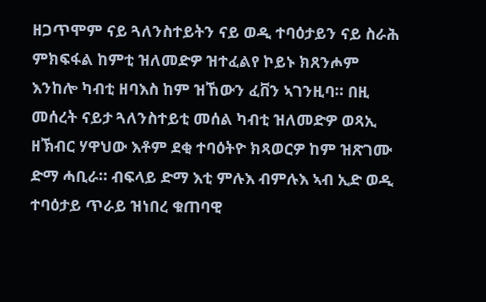ዘጋጥሞም ናይ ጓለንስተይትን ናይ ወዲ ተባዕታይን ናይ ስራሕ ምክፍፋል ከምቲ ዝለመድዎ ዝተፈልየ ኮይኑ ክጸንሖም እንከሎ ካብቲ ዘባእስ ከም ዝኸውን ፈቨን ኣገንዚባ። በዚ መሰረት ናይታ ጓለንስተይቲ መሰል ካብቲ ዝለመድዎ ወጻኢ ዘኽብር ሃዋህው እቶም ደቂ ተባዕትዮ ክጻወርዎ ከም ዝጽገሙ ድማ ሓቢራ። ብፍላይ ድማ እቲ ምሉእ ብምሉእ ኣብ ኢድ ወዲ ተባዕታይ ጥራይ ዝነበረ ቁጠባዊ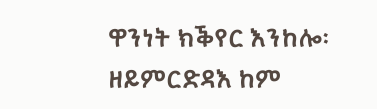ዋንነት ክቕየር እንከሎ፡ ዘይምርድዳእ ከም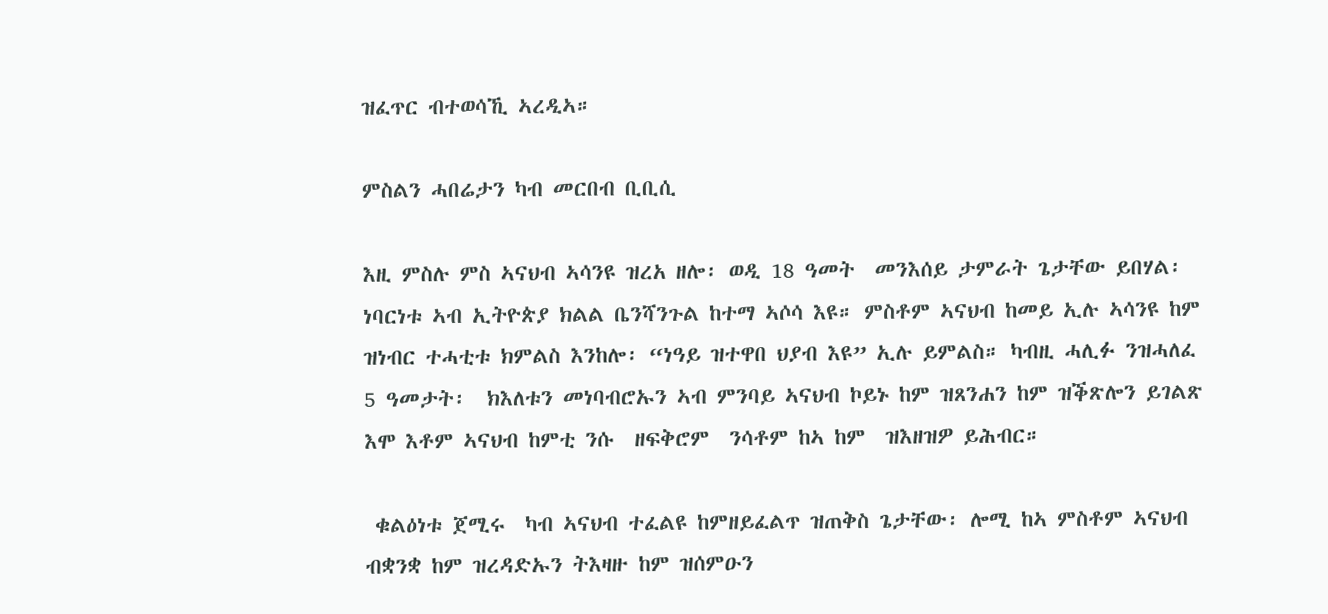ዝፈጥር ብተወሳኺ ኣረዲኣ።

ምስልን ሓበሬታን ካብ መርበብ ቢቢሲ

እዚ ምስሉ ምስ ኣናህብ ኣሳንዩ ዝረአ ዘሎ፡ ወዲ 18 ዓመት  መንእሰይ ታምራት ጌታቸው ይበሃል፡  ነባርነቱ ኣብ ኢትዮጵያ ክልል ቤንሻንጉል ከተማ ኣሶሳ እዩ። ምስቶም ኣናህብ ከመይ ኢሉ ኣሳንዩ ከም ዝነብር ተሓቲቱ ክምልስ እንከሎ፡ “ነዓይ ዝተዋበ ህያብ እዩ” ኢሉ ይምልስ። ካብዚ ሓሊፉ ንዝሓለፈ 5 ዓመታት፡  ክእለቱን መነባብሮኡን ኣብ ምንባይ ኣናህብ ኮይኑ ከም ዝጸንሐን ከም ዝቕጽሎን ይገልጽ እሞ እቶም ኣናህብ ከምቲ ንሱ  ዘፍቅሮም  ንሳቶም ከኣ ከም  ዝእዘዝዎ ይሕብር።

 ቁልዕነቱ ጀሚሩ  ካብ ኣናህብ ተፈልዩ ከምዘይፈልጥ ዝጠቅስ ጌታቸው፡ ሎሚ ከኣ ምስቶም ኣናህብ ብቋንቋ ከም ዝረዳድኡን ትእዛዙ ከም ዝሰምዑን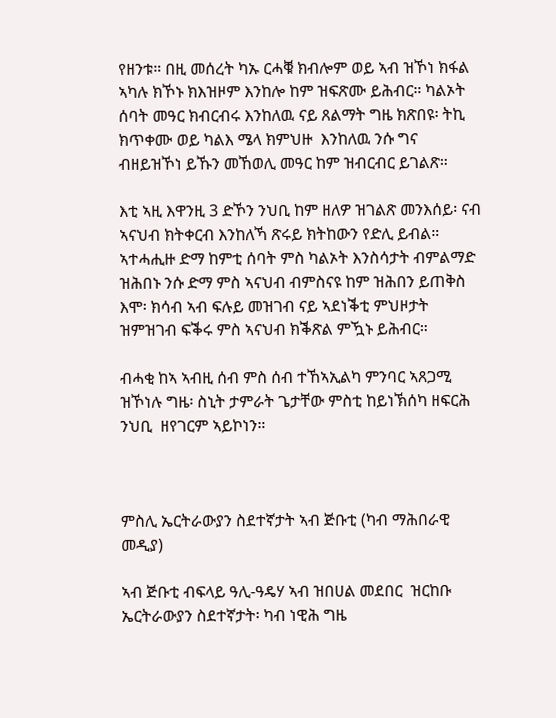የዘንቱ። በዚ መሰረት ካኡ ርሓቑ ክብሎም ወይ ኣብ ዝኾነ ክፋል ኣካሉ ክኾኑ ክእዝዞም እንከሎ ከም ዝፍጽሙ ይሕብር። ካልኦት ሰባት መዓር ክብርብሩ እንከለዉ ናይ ጸልማት ግዜ ክጽበዩ፡ ትኪ ክጥቀሙ ወይ ካልእ ሜላ ክምህዙ  እንከለዉ ንሱ ግና ብዘይዝኾነ ይኹን መኸወሊ መዓር ከም ዝብርብር ይገልጽ።

እቲ ኣዚ እዋንዚ 3 ድኾን ንህቢ ከም ዘለዎ ዝገልጽ መንእሰይ፡ ናብ ኣናህብ ክትቀርብ እንከለኻ ጽሩይ ክትከውን የድሊ ይብል።  ኣተሓሒዙ ድማ ከምቲ ሰባት ምስ ካልኦት እንስሳታት ብምልማድ ዝሕበኑ ንሱ ድማ ምስ ኣናህብ ብምስናዩ ከም ዝሕበን ይጠቅስ እሞ፡ ክሳብ ኣብ ፍሉይ መዝገብ ናይ ኣደነቕቲ ምህዞታት ዝምዝገብ ፍቕሩ ምስ ኣናህብ ክቕጽል ምዃኑ ይሕብር።

ብሓቂ ከኣ ኣብዚ ሰብ ምስ ሰብ ተኸኣኢልካ ምንባር ኣጸጋሚ ዝኾነሉ ግዜ፡ ስኒት ታምራት ጌታቸው ምስቲ ከይነኽሰካ ዘፍርሕ ንህቢ  ዘየገርም ኣይኮነን።



ምስሊ ኤርትራውያን ስደተኛታት ኣብ ጅቡቲ (ካብ ማሕበራዊ መዲያ)

ኣብ ጅቡቲ ብፍላይ ዓሊ-ዓዴሃ ኣብ ዝበሀል መደበር  ዝርከቡ ኤርትራውያን ስደተኛታት፡ ካብ ነዊሕ ግዜ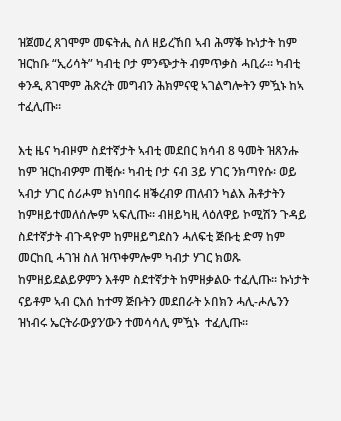ዝጀመረ ጸገሞም መፍትሒ ስለ ዘይረኸበ ኣብ ሕማቕ ኩነታት ከም ዝርከቡ “ኢሪሳት” ካብቲ ቦታ ምንጭታት ብምጥቃስ ሓቢራ። ካብቲ ቀንዲ ጸገሞም ሕጽረት መግብን ሕክምናዊ ኣገልግሎትን ምዃኑ ከኣ ተፈሊጡ።

እቲ ዜና ካብዞም ስደተኛታት ኣብቲ መደበር ክሳብ 8 ዓመት ዝጸንሑ ከም ዝርከብዎም ጠቒሱ፡ ካብቲ ቦታ ናብ 3ይ ሃገር ንክጣየሱ፡ ወይ ኣብታ ሃገር ሰሪሖም ክነባበሩ ዘቕረብዎ ጠለብን ካልእ ሕቶታትን ከምዘይተመለሰሎም ኣፍሊጡ። ብዘይካዚ ላዕለዋይ ኮሚሽን ጉዳይ ስደተኛታት ብጉዳዮም ከምዘይግደስን ሓለፍቲ ጅቡቲ ድማ ከም መርከቢ ሓገዝ ስለ ዝጥቀምሎም ካብታ ሃገር ክወጹ ከምዘይደልይዎምን እቶም ስደተኛታት ከምዘቃልዑ ተፈሊጡ። ኩነታት ናይቶም ኣብ ርእሰ ከተማ ጅቡትን መደበራት ኦበክን ሓሊ-ሖሌንን ዝነብሩ ኤርትራውያን’ውን ተመሳሳሊ ምዃኑ  ተፈሊጡ።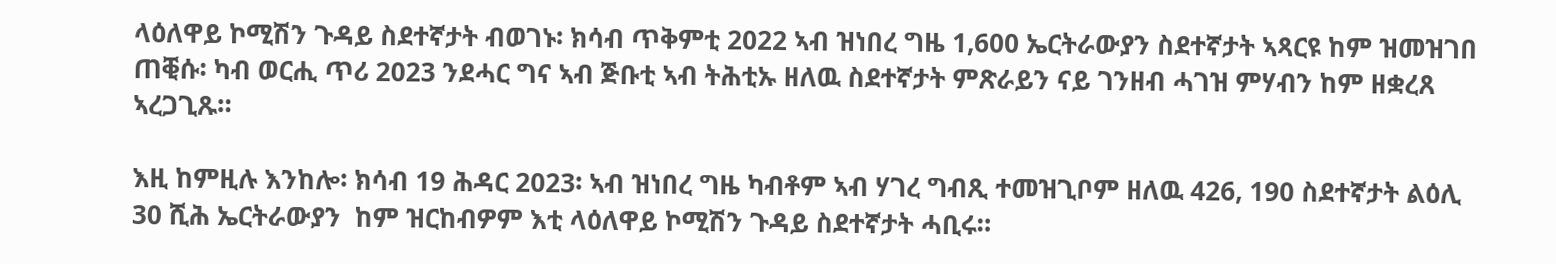ላዕለዋይ ኮሚሽን ጉዳይ ስደተኛታት ብወገኑ፡ ክሳብ ጥቅምቲ 2022 ኣብ ዝነበረ ግዜ 1,600 ኤርትራውያን ስደተኛታት ኣጻርዩ ከም ዝመዝገበ ጠቒሱ፡ ካብ ወርሒ ጥሪ 2023 ንደሓር ግና ኣብ ጅቡቲ ኣብ ትሕቲኡ ዘለዉ ስደተኛታት ምጽራይን ናይ ገንዘብ ሓገዝ ምሃብን ከም ዘቋረጸ ኣረጋጊጹ።

እዚ ከምዚሉ እንከሎ፡ ክሳብ 19 ሕዳር 2023፡ ኣብ ዝነበረ ግዜ ካብቶም ኣብ ሃገረ ግብጺ ተመዝጊቦም ዘለዉ 426, 190 ስደተኛታት ልዕሊ 30 ሺሕ ኤርትራውያን  ከም ዝርከብዎም እቲ ላዕለዋይ ኮሚሽን ጉዳይ ስደተኛታት ሓቢሩ።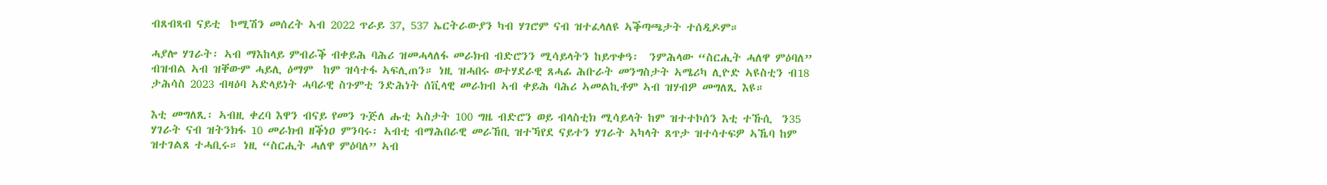ብጸብጻብ ናይቲ  ኮሚሽን መሰረት ኣብ 2022 ጥራይ 37, 537 ኤርትራውያን ካብ ሃገሮም ናብ ዝተፈላለዩ ኣቕጣጫታት ተሰዲዶም።

ሓያሎ ሃገራት፡ ኣብ ማእከላይ ምብራቕ ብቀይሕ ባሕሪ ዝመሓላለፋ መራክብ ብድሮንን ሚሳይላትን ከይጥቀዓ፡  ንምሕላው “ስርሒት ሓለዋ ምዕባለ” ብዝብል ኣብ ዝቐውም ሓይሊ ዕማም  ከም ዝሳተፋ ኣፍሊጠን። ነዚ ዝሓበሩ ወተሃደራዊ ጸሓፊ ሕቡራት መንግስታት ኣሜሪካ ሊዮድ ኣዩስቲን ብ18 ታሕሳስ 2023 ብዛዕባ ኣድላይነት ሓባራዊ ስጉምቲ ንድሕነት ሰቪላዊ መራክብ ኣብ ቀይሕ ባሕሪ ኣመልኪቶም ኣብ ዝሃብዎ መግለጺ እዩ።

እቲ መግለጺ፡ ኣብዚ ቀረባ እዋን ብናይ የመን ጉጅለ ሑቲ ኣስታት 100 ግዜ ብድሮን ወይ ብላስቲክ ሚሳይላት ከም ዝተተኮሰን እቲ ተኹሲ  ን35 ሃገራት ናብ ዝትንክፋ 10 መራክብ ዘቕነዐ ምንባሩ፡ ኣብቲ ብማሕበራዊ መራኸቢ ዝተኻየደ ናይተን ሃገራት ኣካላት ጸጥታ ዝተሳተፍዎ ኣኼባ ከም ዝተገልጸ ተሓቢሩ። ነዚ “ስርሒት ሓለዋ ምዕባለ” ኣብ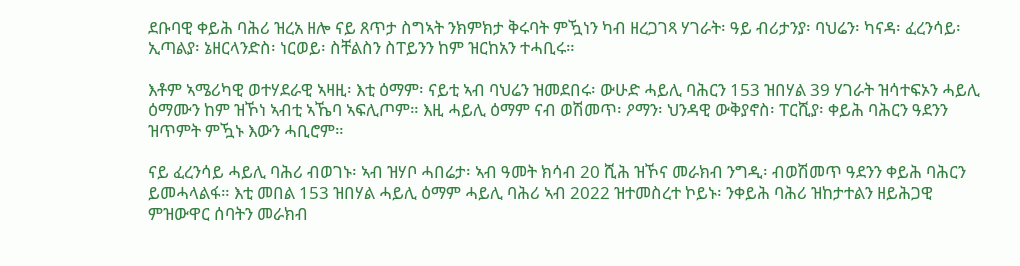ደቡባዊ ቀይሕ ባሕሪ ዝረአ ዘሎ ናይ ጸጥታ ስግኣት ንክምክታ ቅሩባት ምዃነን ካብ ዘረጋገጻ ሃገራት፡ ዓይ ብሪታንያ፡ ባህሬን፡ ካናዳ፡ ፈረንሳይ፡ ኢጣልያ፡ ኔዘርላንድስ፡ ነርወይ፡ ስቸልስን ስፐይንን ከም ዝርከአን ተሓቢሩ።

እቶም ኣሜሪካዊ ወተሃደራዊ ኣዛዚ፡ እቲ ዕማም፡ ናይቲ ኣብ ባህሬን ዝመደበሩ፡ ውሁድ ሓይሊ ባሕርን 153 ዝበሃል 39 ሃገራት ዝሳተፍኦን ሓይሊ ዕማሙን ከም ዝኾነ ኣብቲ ኣኼባ ኣፍሊጦም። እዚ ሓይሊ ዕማም ናብ ወሽመጥ፡ ዖማን፡ ህንዳዊ ውቅያኖስ፡ ፐርሺያ፡ ቀይሕ ባሕርን ዓደንን ዝጥምት ምዃኑ እውን ሓቢሮም።

ናይ ፈረንሳይ ሓይሊ ባሕሪ ብወገኑ፡ ኣብ ዝሃቦ ሓበሬታ፡ ኣብ ዓመት ክሳብ 20 ሺሕ ዝኾና መራክብ ንግዲ፡ ብወሽመጥ ዓደንን ቀይሕ ባሕርን ይመሓላልፋ። እቲ መበል 153 ዝበሃል ሓይሊ ዕማም ሓይሊ ባሕሪ ኣብ 2022 ዝተመስረተ ኮይኑ፡ ንቀይሕ ባሕሪ ዝከታተልን ዘይሕጋዊ ምዝውዋር ሰባትን መራክብ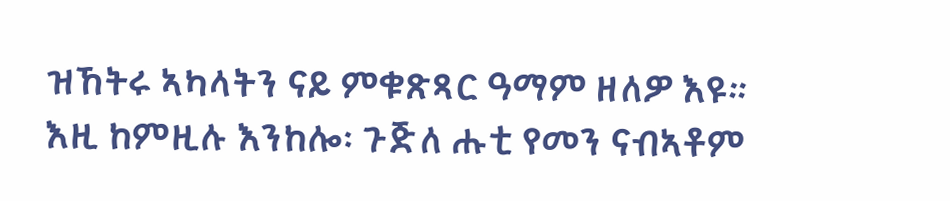ዝኸትሩ ኣካላትን ናይ ምቁጽጻር ዓማም ዘለዎ እዩ። እዚ ከምዚሉ እንከሎ፡ ጉጅለ ሑቲ የመን ናብኣቶም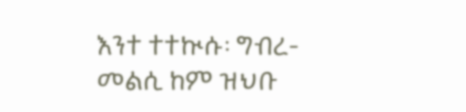እንተ ተተኲሱ፡ ግብረ-መልሲ ከም ዝህቡ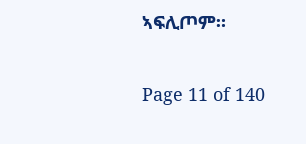ኣፍሊጦም።

Page 11 of 140